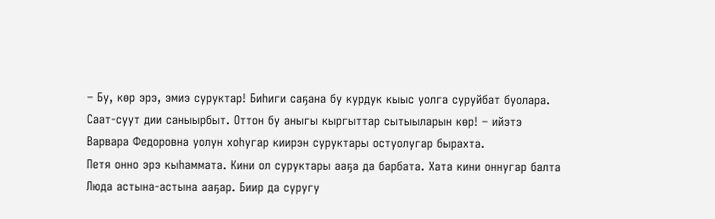– Бу, көр эрэ, эмиэ суруктар! Биһиги саҕана бу курдук кыыс уолга суруйбат буолара. Саат-суут дии саныырбыт. Оттон бу аныгы кыргыттар сытыыларын көр! – ийэтэ Варвара Федоровна уолун хоһугар киирэн суруктары остуолугар бырахта.
Петя онно эрэ кыһаммата. Кини ол суруктары ааҕа да барбата. Хата кини оннугар балта Люда астына-астына ааҕар. Биир да суругу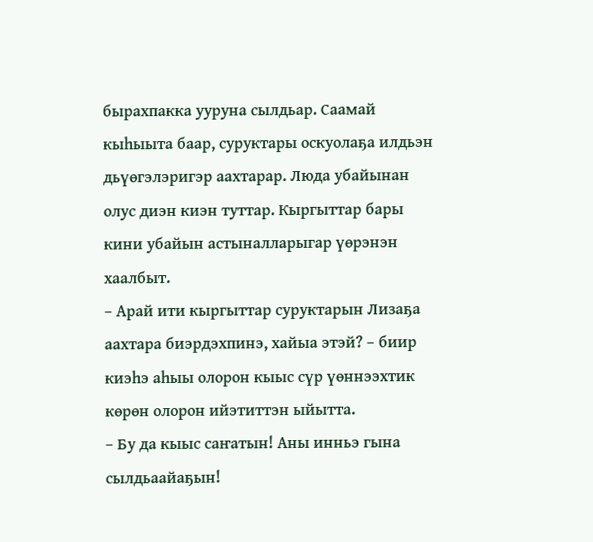бырахпакка ууруна сылдьар. Саамай кыһыыта баар, суруктары оскуолаҕа илдьэн дьүөгэлэригэр аахтарар. Люда убайынан олус диэн киэн туттар. Кыргыттар бары кини убайын астыналларыгар үөрэнэн хаалбыт.
– Арай ити кыргыттар суруктарын Лизаҕа аахтара биэрдэхпинэ, хайыа этэй? – биир киэһэ аһыы олорон кыыс сүр үөннээхтик көрөн олорон ийэтиттэн ыйытта.
– Бу да кыыс саҥатын! Аны инньэ гына сылдьаайаҕын!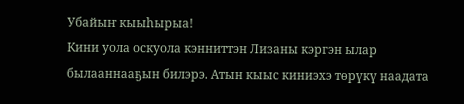Убайыҥ кыыһырыа!
Кини уола оскуола кэнниттэн Лизаны кэргэн ылар былааннааҕын билэрэ. Атын кыыс киниэхэ төрүкү наадата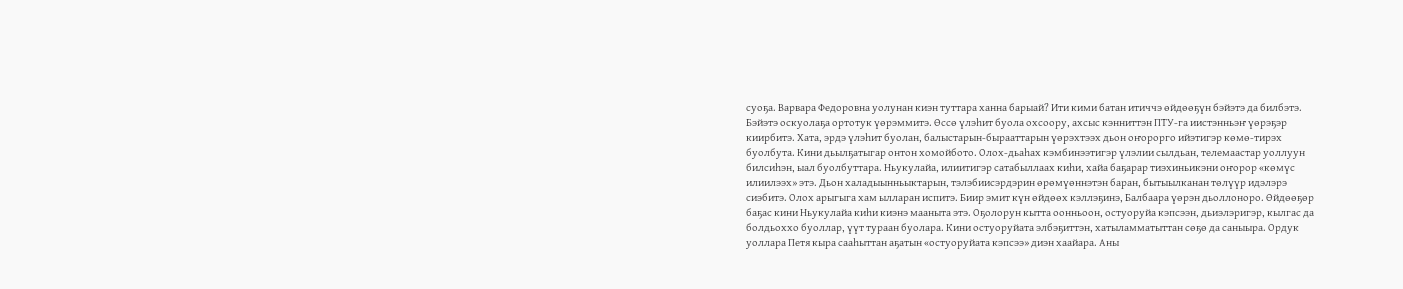суоҕа. Варвара Федоровна уолунан киэн туттара ханна барыай? Ити кими батан итиччэ өйдөөҕүн бэйэтэ да билбэтэ. Бэйэтэ оскуолаҕа ортотук үөрэммитэ. Өссө үлэһит буола охсоору, ахсыс кэнниттэн ПТУ-га иистэнньэҥ үөрэҕэр киирбитэ. Хата, эрдэ үлэһит буолан, балыстарын-бырааттарын үөрэхтээх дьон оҥорорго ийэтигэр көмө-тирэх буолбута. Кини дьылҕатыгар онтон хомойбото. Олох-дьаһах кэмбинээтигэр үлэлии сылдьан, телемаастар уоллуун билсиһэн, ыал буолбуттара. Ньукулайа, илиитигэр сатабыллаах киһи, хайа баҕарар тиэхиньикэни оҥорор «көмүс илиилээх» этэ. Дьон халадыынньыктарын, тэлэбиисэрдэрин өрөмүөннэтэн баран, бытыылканан төлүүр идэлэрэ сиэбитэ. Олох арыгыга хам ылларан испитэ. Биир эмит күн өйдөөх кэллэҕинэ, Балбаара үөрэн дьоллоноро. Өйдөөҕөр баҕас кини Ньукулайа киһи киэнэ мааныта этэ. Оҕолорун кытта оонньоон, остуоруйа кэпсээн, дьиэлэригэр, кылгас да болдьоххо буоллар, үүт тураан буолара. Кини остуоруйата элбэҕиттэн, хатыламматыттан сөҕө да саныыра. Ордук уоллара Петя кыра сааһыттан аҕатын «остуоруйата кэпсээ» диэн хаайара. Аны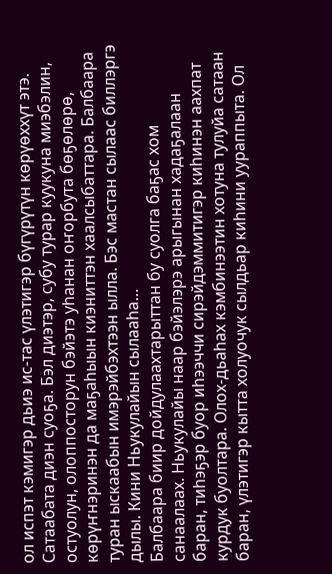ол испэт кэмигэр дьиэ ис-тас үлэтигэр бүгүрүтүн көрүөххүт этэ. Сатаабата диэн суоҕа. Бэл диэтэр, субу турар куукуна миэбэлин, остуолун, олоппосторун бэйэтэ уһанан оҥорбута бөҕөлөрө, көрүҥнэринэн да маҕаһыын киэниттэн хаалсыбаттара. Балбаара туран ыскаабын имэрэйбэхтээн ылла. Бэс мастан сылаас биллэргэ дылы. Кини Ньукулайын сылааһа…
Балбаара биир дойдулаахтарыттан бу суолга баҕас хом санаалаах. Ньукулайы наар бэйэлэрэ арыгынан хадаҕалаан баран, тиһэҕэр буор иһээччи сирэйдэммитигэр киһинэн аахпат курдук буолтара. Олох-дьаһах кэмбинээтин хотуна тулуйа сатаан баран, үлэтигэр кытта холуочук сылдьар киһини уураппыта. Ол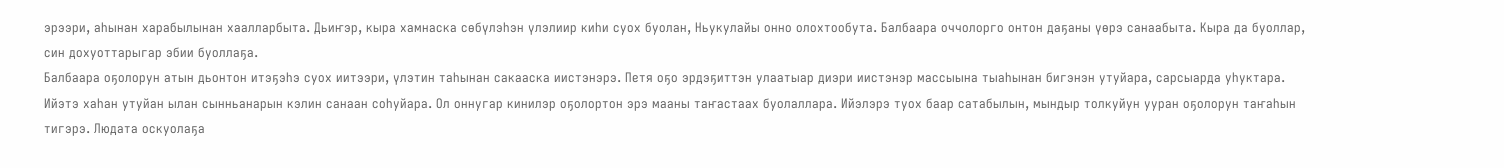эрээри, аһынан харабылынан хаалларбыта. Дьиҥэр, кыра хамнаска сөбүлэһэн үлэлиир киһи суох буолан, Ньукулайы онно олохтообута. Балбаара оччолорго онтон даҕаны үөрэ санаабыта. Кыра да буоллар, син дохуоттарыгар эбии буоллаҕа.
Балбаара оҕолорун атын дьонтон итэҕэһэ суох иитээри, үлэтин таһынан сакааска иистэнэрэ. Петя оҕо эрдэҕиттэн улаатыар диэри иистэнэр массыына тыаһынан бигэнэн утуйара, сарсыарда уһуктара. Ийэтэ хаһан утуйан ылан сынньанарын кэлин санаан соһуйара. Ол оннугар кинилэр оҕолортон эрэ мааны таҥастаах буолаллара. Ийэлэрэ туох баар сатабылын, мындыр толкуйун ууран оҕолорун таҥаһын тигэрэ. Людата оскуолаҕа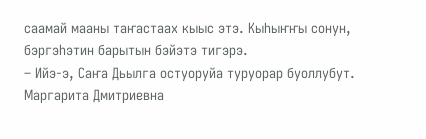саамай мааны таҥастаах кыыс этэ. Кыһыҥҥы сонун, бэргэһэтин барытын бэйэтэ тигэрэ.
– Ийэ-э, Саҥа Дьылга остуоруйа туруорар буоллубут. Маргарита Дмитриевна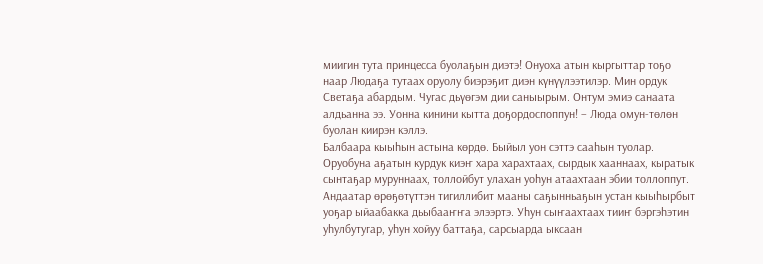миигин тута принцесса буолаҕын диэтэ! Онуоха атын кыргыттар тоҕо наар Людаҕа тутаах оруолу биэрэҕит диэн күнүүлээтилэр. Мин ордук Светаҕа абардым. Чугас дьүөгэм дии саныырым. Онтум эмиэ санаата алдьанна ээ. Уонна кинини кытта доҕордоспоппун! – Люда омун-төлөн буолан киирэн кэллэ.
Балбаара кыыһын астына көрдө. Быйыл уон сэттэ сааһын туолар. Оруобуна аҕатын курдук киэҥ хара харахтаах, сырдык хааннаах, кыратык сынтаҕар муруннаах, толлойбут улахан уоһун атаахтаан эбии толлоппут. Андаатар өрөҕөтүттэн тигиллибит мааны саҕынньаҕын устан кыыһырбыт уоҕар ыйаабакка дьыбааҥҥа элээртэ. Уһун сыҥаахтаах тииҥ бэргэһэтин уһулбутугар, уһун хойуу баттаҕа, сарсыарда ыксаан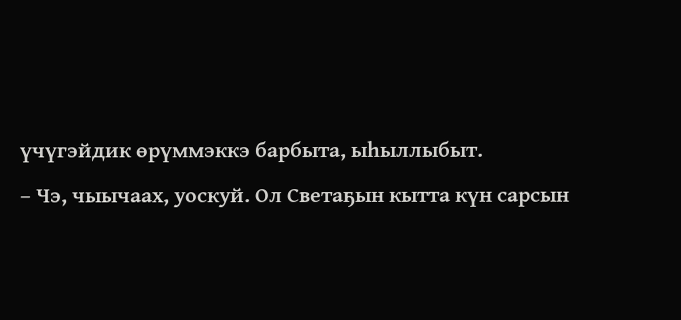үчүгэйдик өрүммэккэ барбыта, ыһыллыбыт.
– Чэ, чыычаах, уоскуй. Ол Светаҕын кытта күн сарсын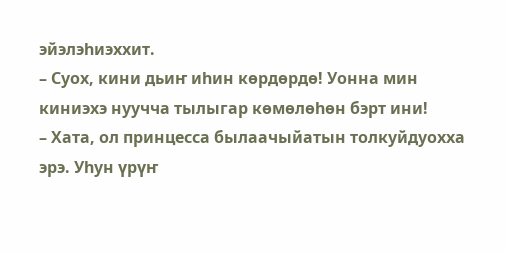эйэлэһиэххит.
– Суох, кини дьиҥ иһин көрдөрдө! Уонна мин киниэхэ нуучча тылыгар көмөлөһөн бэрт ини!
– Хата, ол принцесса былаачыйатын толкуйдуохха эрэ. Уһун үрүҥ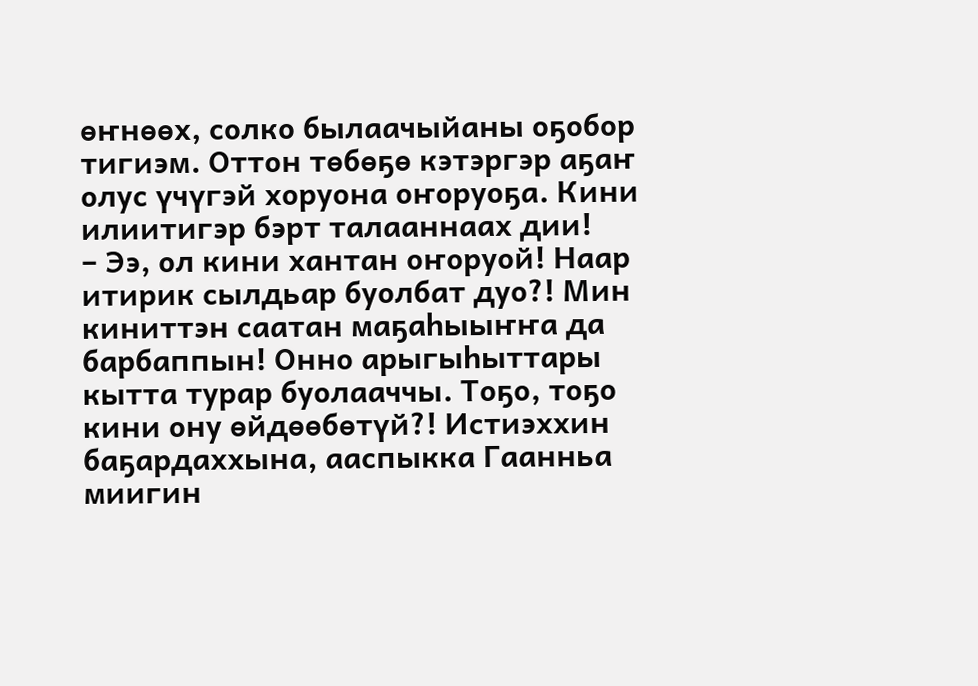өҥнөөх, солко былаачыйаны оҕобор тигиэм. Оттон төбөҕө кэтэргэр аҕаҥ олус үчүгэй хоруона оҥоруоҕа. Кини илиитигэр бэрт талааннаах дии!
– Ээ, ол кини хантан оҥоруой! Наар итирик сылдьар буолбат дуо?! Мин киниттэн саатан маҕаһыыҥҥа да барбаппын! Онно арыгыһыттары кытта турар буолааччы. Тоҕо, тоҕо кини ону өйдөөбөтүй?! Истиэххин баҕардаххына, ааспыкка Гаанньа миигин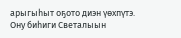арыгыһыт оҕото диэн үөхпүтэ. Ону биһиги Светалыын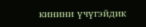кинини үчүгэйдик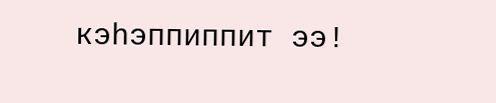кэһэппиппит ээ!